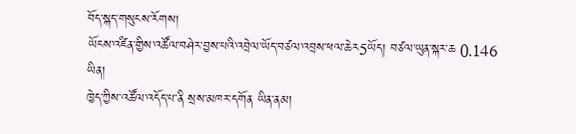བོད་སྐད་གསུངས་རོགས།
ཡོངས་འཛིན་གྱིས་འཚོལ་བཤེར་བྱས་པའི་འབྲེལ་ཡོད་བཙལ་འབྲས་ཕལ་ཆེར5ཡོད། བཙལ་ཡུན་སྐར་ཆ 0.146
ཡིན།
ཁྱེད་ཀྱིས་འཚོལ་འདོད་པ་ནི སྲས་མཁར་དགོན ཡིན་ནམ།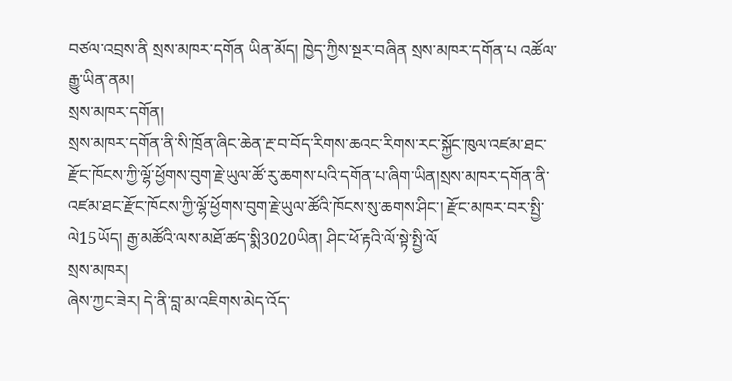བཙལ་འབྲས་ནི སྲས་མཁར་དགོན ཡིན་མོད། ཁྱེད་ཀྱིས་སྔར་བཞིན སྲས་མཁར་དགོན་པ འཚོལ་རྒྱུ་ཡིན་ནམ།
སྲས་མཁར་དགོན།
སྲས་མཁར་དགོན་ནི་སི་ཁྲོན་ཞིང་ཆེན་རྔ་བ་བོད་རིགས་ཆའང་རིགས་རང་སྐྱོང་ཁུལ་འཛམ་ཐང་རྫོང་ཁོངས་ཀྱི་ལྷོ་ཕྱོགས་བུག་རྗེ་ཡུལ་ཚོ་རུ་ཆགས་པའི་དགོན་པ་ཞིག་ཡིན།སྲས་མཁར་དགོན་ནི་འཛམ་ཐང་རྫོང་ཁོངས་ཀྱི་ལྷོ་ཕྱོགས་བུག་རྗེ་ཡུལ་ཚོའི་ཁོངས་སུ་ཆགས་ཤིང་། རྫོང་མཁར་བར་སྤྱི་ལེ15ཡོད། རྒྱ་མཚོའི་ལས་མཐོ་ཚད་སྨི3020ཡིན། ཤིང་ཕོ་རྟའི་ལོ་སྟེ་སྤྱི་ལོ
སྲས་མཁར།
ཞེས་ཀྱང་ཟེར། དེ་ནི་བླ་མ་འཇིགས་མེད་འོད་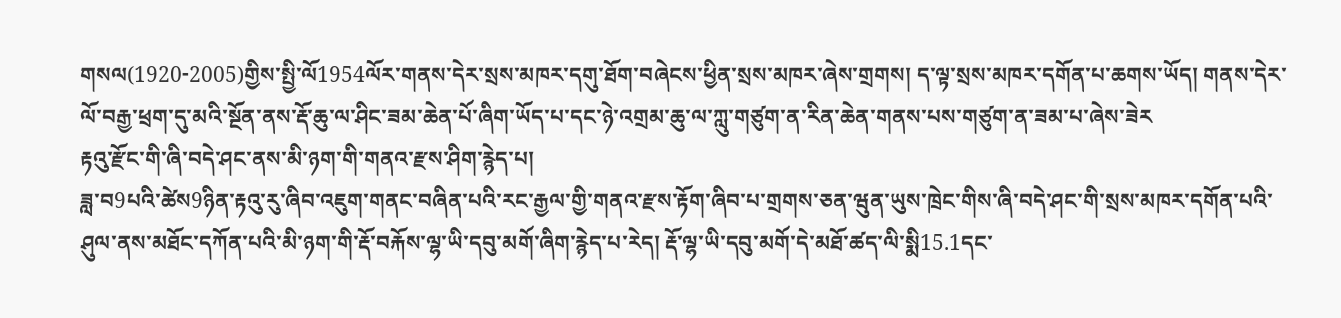གསལ(1920-2005)གྱིས་སྤྱི་ལོ1954ལོར་གནས་དེར་སྲས་མཁར་དགུ་ཐོག་བཞེངས་ཕྱིན་སྲས་མཁར་ཞེས་གྲགས། ད་ལྟ་སྲས་མཁར་དགོན་པ་ཆགས་ཡོད། གནས་དེར་ལོ་བརྒྱ་ཕྲག་དུ་མའི་སྔོན་ནས་རྡོ་ཆུ་ལ་ཤིང་ཟམ་ཆེན་པོ་ཞིག་ཡོད་པ་དང་ཉེ་འགྲམ་ཆུ་ལ་ཀླུ་གཙུག་ན་རིན་ཆེན་གནས་པས་གཙུག་ན་ཟམ་པ་ཞེས་ཟེར
རྟའུ་རྫོང་གི་ཞི་བདེ་ཤང་ནས་མི་ཉག་གི་གནའ་རྫས་ཤིག་རྙེད་པ།
ཟླ་བ9པའི་ཚེས9ཉིན་རྟའུ་རུ་ཞིབ་འཇུག་གནང་བཞིན་པའི་རང་རྒྱལ་གྱི་གནའ་རྫས་རྟོག་ཞིབ་པ་གྲགས་ཅན་ཝུན་ཡུས་ཁྲེང་གིས་ཞི་བདེ་ཤང་གི་སྲས་མཁར་དགོན་པའི་ཤུལ་ནས་མཐོང་དཀོན་པའི་མི་ཉག་གི་རྡོ་བརྐོས་ལྷ་ཡི་དབུ་མགོ་ཞིག་རྙེད་པ་རེད། རྡོ་ལྷ་ཡི་དབུ་མགོ་དེ་མཐོ་ཚད་ལི་སྨི15.1དང་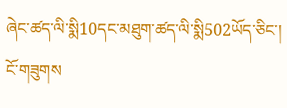ཞེང་ཚད་ལི་སྨི10དང་མཐུག་ཚད་ལི་སྨི502ཡོད་ཅིང་། ངོ་གཟུགས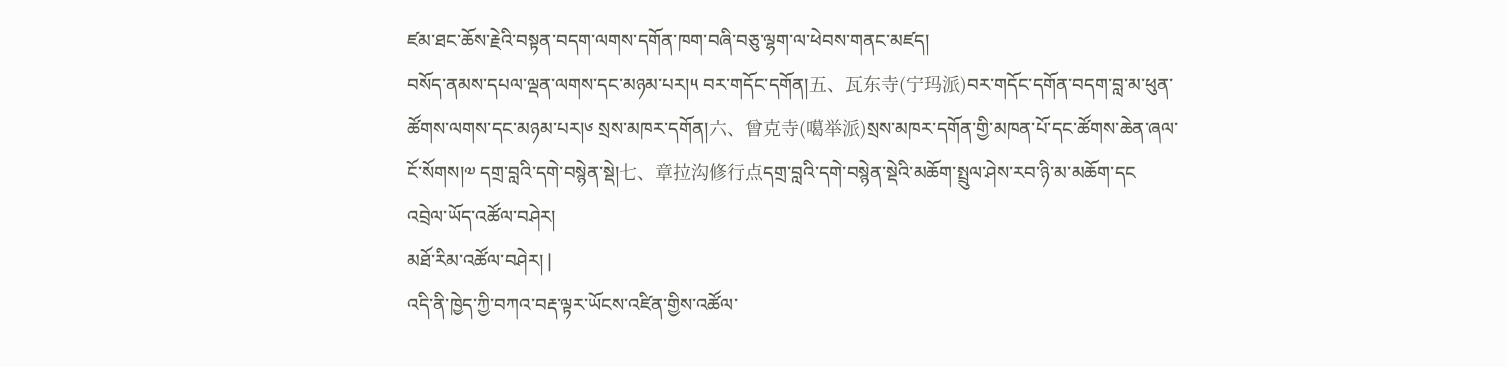ཛམ་ཐང་ཆོས་རྗེའི་བསྟན་བདག་ལགས་དགོན་ཁག་བཞི་བཅུ་ལྷག་ལ་ཕེབས་གནང་མཛད།
བསོད་ནམས་དཔལ་ལྡན་ལགས་དང་མཉམ་པར།༥ བར་གདོང་དགོན།五、瓦东寺(宁玛派)བར་གདོང་དགོན་བདག་བླ་མ་ཕུན་ཚོགས་ལགས་དང་མཉམ་པར།༦ སྲས་མཁར་དགོན།六、曾克寺(噶举派)སྲས་མཁར་དགོན་གྱི་མཁན་པོ་དང་ཚོགས་ཆེན་ཞལ་ངོ་སོགས།༧ དགྲ་བླའི་དགེ་བསྙེན་སྡེ།七、章拉沟修行点དགྲ་བླའི་དགེ་བསྙེན་སྡེའི་མཆོག་སྤྲུལ་ཤེས་རབ་ཉི་མ་མཆོག་དང
འབྲེལ་ཡོད་འཚོལ་བཤེར།
མཐོ་རིམ་འཚོལ་བཤེར། |
འདི་ནི་ཁྱེད་ཀྱི་བཀའ་བརྡ་ལྟར་ཡོངས་འཛིན་གྱིས་འཚོལ་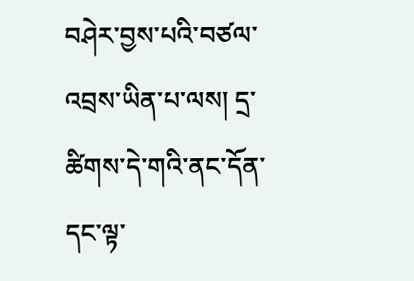བཤེར་བྱས་པའི་བཙལ་འབྲས་ཡིན་པ་ལས། དྲ་ཚིགས་དེ་གའི་ནང་དོན་དང་ལྟ་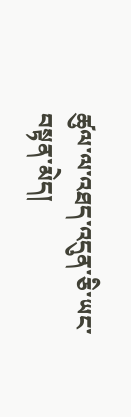ཚུལ་ལ་འཐད་འདུན་ཅི་ཡང་བསྟན་མེད།